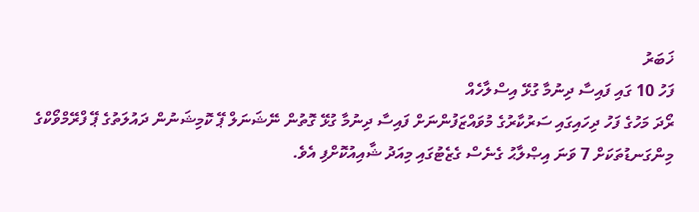ޚަބަރު
ފަހު 10 ގައި ފައިސާ ދިނުމާ ގުޅޭ އިސްލާހެއް
ރޯދަ މަހުގެ ފަހު ދިހައިގައި ސަރުކާރުގެ މުވައްޒަފުންނަށް ފައިސާ ދިނުމާ ގުޅޭ ގޮތުން ނޭޝަނަލް ޕޭ ކޮމިޝަނުން ދައުލަތުގެ ޕޭ ފްރޭމްވޯކްގެ މިންގަނޑުތަކަށް 7 ވަނަ އިޞްލާޙު ގެނެސް ގެޒެޓުގައި މިއަދު ޝާއިއުކޮށްފި އެވެ.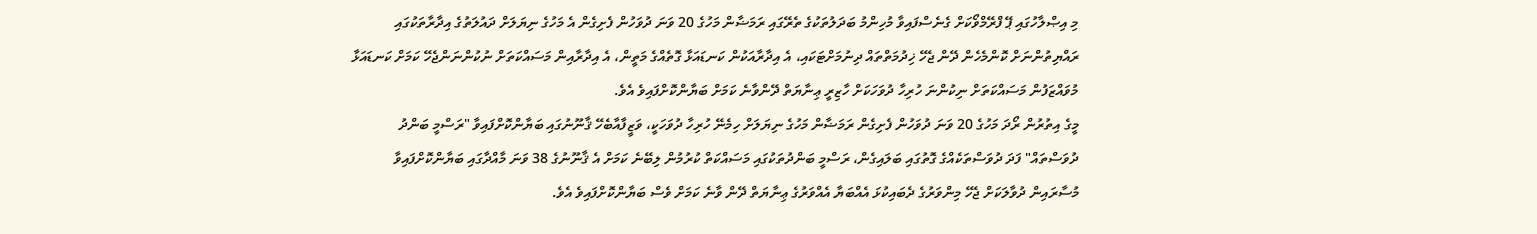މި އިޞްލާހުގައި ޕޭ ފްރޭމްވޯކަށް ގެނެސްފައިވާ މުހިންމު ބަދަލުތަކުގެ ތެރޭގައި ރަމަޟާން މަހުގެ 20 ވަނަ ދުވަހުން ފެށިގެން އެ މަހުގެ ނިޔަލަށް ދައުލަތުގެ އިދާރާތަކުގައި ރައްޔިތުންނަށް ކޮންމެހެން ދޭން ޖެހޭ ޚިދުމަތްތައް ދިނުމަށްޓަކައި، އެ އިދާރާއަކުން ކަނޑައަޅާ ގޮތެއްގެ މަތީން، އެ އިދާރާއިން މަސައްކަތަށް ނުކުންނަންޖެހޭ ކަމަށް ކަނޑައަޅާ މުވައްޒަފުން މަސައްކަތަށް ނިކުންނަ ހުރިހާ ދުވަހަކަށް ހާޒިރީ ޢިނާޔަތް ދޭންވާނެ ކަމަށް ބަޔާންކޮށްފައިވެ އެވެ.
މީގެ އިތުރުން ރޯދަ މަހުގެ 20 ވަނަ ދުވަހުން ފެށިގެން ރަމަޟާން މަހުގެ ނިޔަލަށް ހިމެނޭ ހުރިހާ ދުވަހަކީ، ވަޒީފާއާބެހޭ ޤާނޫނުގައި ބަޔާންކޮށްފައިވާ "ރަސްމީ ބަންދު ދުވަސްތައް" ފަދަ ދުވަސްތަކެއްގެ ގޮތުގައި ބަލައިގެން، ރަސްމީ ބަންދުތަކުގައި މަސައްކަތް ކުރުމުން ލިބޭނެ ކަމަށް އެ ޤާނޫނުގެ 38 ވަނަ މާއްދާގައި ބަޔާންކޮށްފައިވާ މުސާރައިން ދުވާލަކަށް ޖެހޭ މިންވަރުގެ ދެބައިކުޅަ އެއްބަޔާ އެއްވަރުގެ ޢިނާޔަތް ދޭން ވާނެ ކަމަށް ވެސް ބަޔާންކޮށްފައިވެ އެވެ.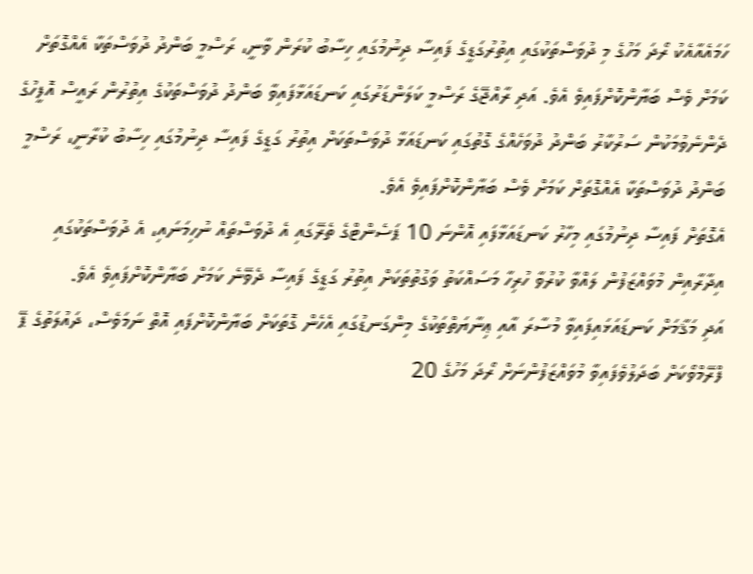ހަމައެއާއެކު ރޯދަ މަހުގެ މި ދުވަސްތަކުގައި އިތުރުގަޑީގެ ފައިސާ ދިނުމުގައި ހިސާބު ކުރަން ވާނީ، ރަސްމީ ބަންދު ދުވަސްތަކާ އެއްގޮތަށް ކަމަށް ވެސް ބަޔާންކޮށްފައިވެ އެވެ. އަދި ރާއްޖޭގެ ރަސްމީ ކަލަންޑަރުގައި ކަނޑައަޅާފައިވާ ބަންދު ދުވަސްތަކުގެ އިތުރުން ރައީސް އޮފީހުގެ ދެންނެވުމަކުން ސަރުކާރު ބަންދު ދުވަހެއްގެ ގޮތުގައި ކަނޑައަޅާ ދުވަސްތަކަށް އިތުރު ގަޑީގެ ފައިސާ ދިނުމުގައި ހިސާބު ކުރާނީ، ރަސްމީ ބަންދު ދުވަސްތަކާ އެއްގޮތަށް ކަމަށް ވެސް ބަޔާންކޮށްފައިވެ އެވެ.
އެގޮތަށް ފައިސާ ދިނުމުގައި މިހާރު ކަނޑައަޅާފައި އޮންނަ 10 ޕަސެންޓްގެ ތެރޭގައި އެ ދުވަސްތައް ނުހިމަނައި، އެ ދުވަސްތަކުގައި އިދާރާއިން މުވައްޒަފުން ލައްވާ ކުރުވާ ހުރިހާ މަސައްކަތު ވަގުތުތަކަށް އިތުރު ގަޑީގެ ފައިސާ ދެވޭނެ ކަމަށް ބަޔާންކޮށްފައިވެ އެވެ.
އަދި މަޤާމަށް ކަނޑައަޅައިފައިވާ މުސާރަ އާއި ޢިނާޔަތްތަކުގެ މިންގަނޑުގައި އެހެން ގޮތަކަށް ބަޔާންކޮށްފައި އޮތް ނަމަވެސް، ދައުލަތުގެ ޕޭ ފްރޭމްވޯކަށް ބަދަލުވެފައިވާ މުވައްޒަފުންނަށް ރޯދަ މަހުގެ 20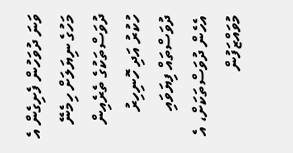ވަނަ ދުވަހުން ފެށިގެން އެ މަހުގެ ނިޔަލަށް ހިމެނޭ ދުވަސްތަކުގެ ތެރެއިން ހުކުރު އަދި ހޮނިހިރު ދުވަސްތައް ފިޔަވައި އެހެން ދުވަސްތަކަށް، އެ މުވައްޒަފުން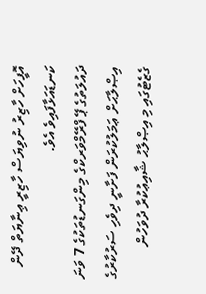އޮފީހަށް ހާޒިރު ނުވިޔަސް ހާޒިރީ ޢިނާޔަތް ދޭން ކަނޑައަޅާފައިވެ އެވެ.
ދައުލަތުގެ ޕޭ ފްރޭމްވަރކްގެ މިންގަނޑުތަކުގެ 7 ވަނަ އިޞްލާޙަށް ޢަމަލުކުރަން ފަށާނީ ދިވެހި ސަރުކާރުގެ ގެޒެޓުގައި މި އިޞްލާޙު ޝާއިޢުކުރާ ދުވަހުން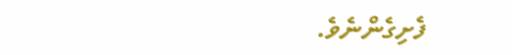ފެށިގެންނެވެ.